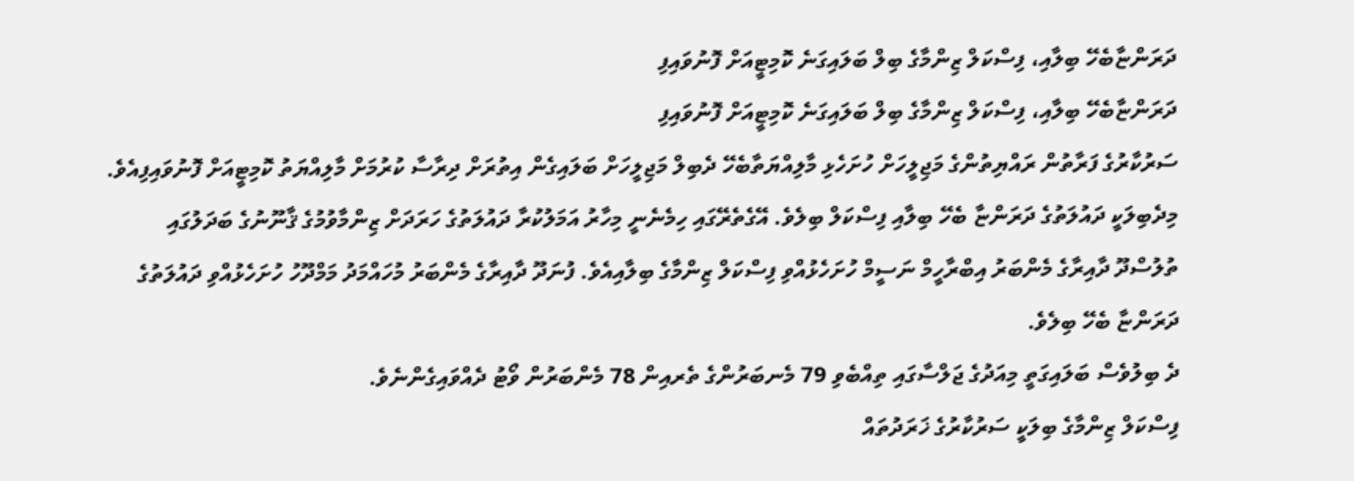ދަރަންޏާބެހޭ ބިލާއި، ފިސްކަލް ޒިންމާގެ ބިލް ބަލައިގަނެ ކޮމިޓީއަށް ފޮނުވައިފި
ދަރަންޏާބެހޭ ބިލާއި، ފިސްކަލް ޒިންމާގެ ބިލް ބަލައިގަނެ ކޮމިޓީއަށް ފޮނުވައިފި
ސަރުކާރުގެ ފަރާތުން ރައްޔިތުންގެ މަޖިލީހަށް ހުށަހެޅި މާލިއްޔަތާބެހޭ ދެބިލް މަޖިލީހަށް ބަލައިގެން އިތުރަށް ދިރާސާ ކުރުމަށް މާލިއްޔަތު ކޮމިޓީއަށް ފޮނުވައިފިއެވެ.
މިދެބިލަކީ ދައުލަތުގެ ދަރަންޏާ ބެހޭ ބިލާއި ފިސްކަލް ބިލެވެ. އޭގެތެރޭގައި ހިމެނެނީ މިހާރު އަމަލުކުރާ ދައުލަތުގެ ހަރަދަށް ޒިންމާވުމުގެ ޤާނޫނުގެ ބަދަލުގައި ތުލުސްދޫ ދާއިރާގެ މެންބަރު އިބްރާހީމް ނަސީމް ހުށަހެޅުއްވި ފިސްކަލް ޒިންމާގެ ބިލާއިއެވެ. ފުނަދޫ ދާއިރާގެ މެންބަރު މުހައްމަދު މަމްދޫހު ހުށަހެޅުއްވި ދައުލަތުގެ ދަރަންޏާ ބެހޭ ބިލެވެ.
ދެ ބިލުވެސް ބަލައިގަތީ މިއަދުގެ ޖަލްސާގައި ތިއްބެވި 79 މެނބަރުންގެ ތެރއިން 78 މެންބަރުން ވޯޓު ދެއްވައިގެންނެވެ.
ފިސްކަލް ޒިންމާގެ ބިލަކީ ސަރުކާރުގެ ޚަރަދުތައް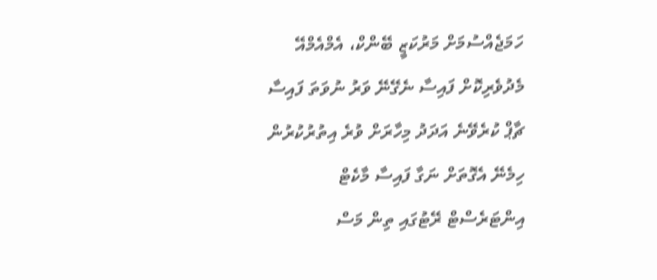ހަމަޖެއްސުމަށް މަރުކަޒީ ބޭންކް، އެމްއެމްއޭ މެދުވެރިކޮށް ފައިސާ ނެގޭނޭ ވަރު ނުވަތަ ފައިސާ ޗާޕް ކުރެވޭނެ އަދަދު މިހާރަށް ވުރެ އިތުރުކުރުން ހިމެނޭ އެގޮތަށް ނަގާ ފައިސާ މާކެޓް އިންޓަރެސްޓް ރޭޓުގައި ތިން މަސް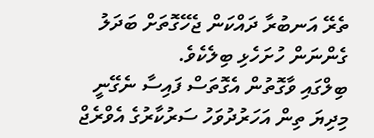ތެރޭ އަނބުރާ ދައްކަން ޖެހޭގޮތަށް ބަދަލު ގެންނަން ހުށަހެޅި ބިލެކެވެ.
ބިލްގައި ވާގޮތުން އެގޮތަސް ފައިސާ ނެގޭނީ މިދިޔަ ތިން އަހަރުދުވަހު ސަރުކާރުގެ އެވްރެޖް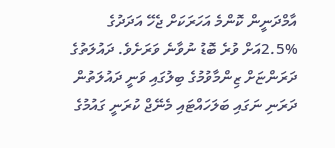އާމްދަނީން ކޮންމެ އަހަރަކަށް ޖެހޭ އަދަދުގެ %2.5އަށް ވުރެ ބޮޑު ނުވާނެ ވަރަށެވެ. ދައުލަތުގެ ދަރަންޏަށް ޒިންމާވުމުގެ ބިލުގައި ވަނީ ދައުލަތުން ދަރަނި ނަގައި ބަލަހައްޓައި މެނޭޖް ކުރަނީ ގައުމުގެ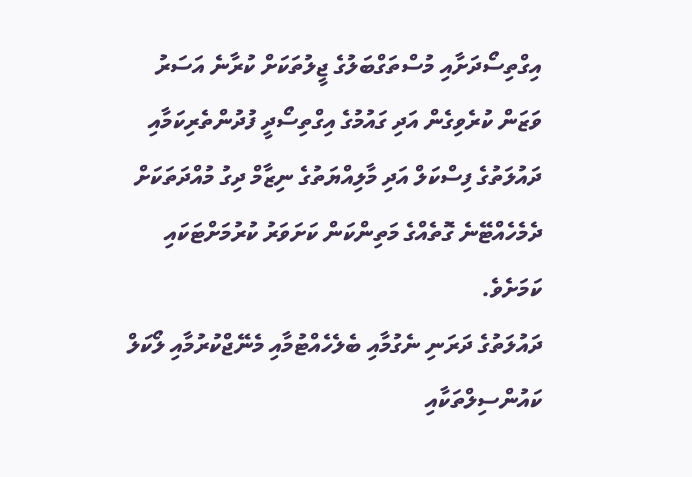އިގްތިސޯދަށާއި މުސްތަގްބަލުގެ ޖީލުތަކަށް ކުރާނެ އަސަރު ވަޒަން ކުރެވިގެން އަދި ގައުމުގެ އިގްތިސޯދީ ފުދުންތެރިކަމާއި ދައުލަތުގެ ފިސްކަލް އަދި މާލިއްޔަތުގެ ނިޒާމް ދިގު މުއްދަތަކަށް ދެމެހެއްޓޭނެ ގޮތެއްގެ މަތިންކަން ކަށަވަރު ކުރުމަށްޓަކައި ކަމަށެވެ.
ދައުލަތުގެ ދަރަނި ނެގުމާއި ބެލެހެއްޓުމާއި މެނޭޖްކުރުމާއި ލޯކަލް ކައުންސިލްތަކާއި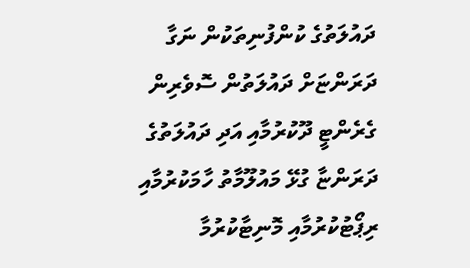ދައުލަތުގެ ކުންފުނިތަކުން ނަގާ ދަރަންޏަށް ދައުލަތުން ސޮވެރިން ގެރެންޓީ ދޫކުރުމާއި އަދި ދައުލަތުގެ ދަރަންޏާ ގުޅޭ މައުލޫމާތު ހާމަކުރުމާއި ރިޕޯޓުކުރުމާއި މޮނިޓާކުރުމާ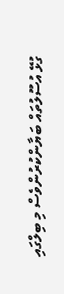ގުޅޭ އުސޫލުތައް ބަޔާންކުރުންވެސް މި ބިލްގައި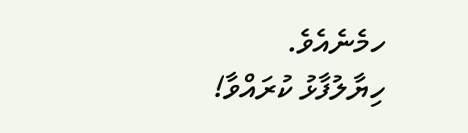ހމެނެއެވެ.
ހިޔާލުފާޅު ކުރައްވާ!